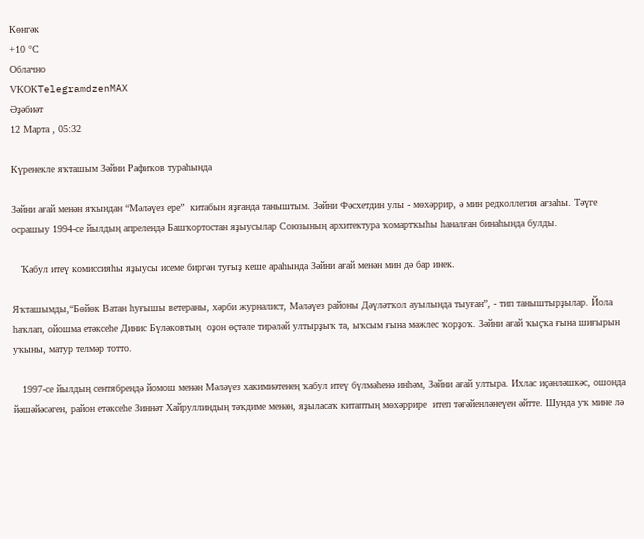Көнгәк
+10 °С
Облачно
VKОКTelegramdzenMAX
Әҙәбиәт
12 Марта , 05:32

Күренекле яҡташым Зәйни Рафиҡов тураһында

Зәйни ағай менән яҡындан “Мәләүез ере”  китабын яҙғанда таныштым. Зәйни Фәсхетдин улы - мөхәррир, ә мин редколлегия ағзаһы. Тәүге осрашыу 1994-се йылдың апрелендә Башҡортостан яҙыусылар Союзының архитектура ҡомартҡыһы һаналған бинаһында булды.

   Ҡабул итеү комиссияһы яҙыусы исеме биргән туғыҙ кеше араһында Зәйни ағай менән мин дә бар инек.

Яҡташымды,“Бөйөк Ватан һуғышы ветераны, хәрби журналист, Мәләүез районы Дәүләтҡол ауылында тыуған”, - тип таныштырҙылар. Йола һаҡлап, ойошма етәксеһе Динис Бүләковтың  оҙон өҫтәле тирәләй ултырҙыҡ та, ыҡсым ғына мәжлес ҡорҙоҡ. Зәйни ағай ҡыҫҡа ғына шиғырын уҡыны, матур телмәр тотто.

   1997-се йылдың сентябрендә йомош менән Мәләүез хакимиәтенең ҡабул итеү бүлмәһенә инһәм, Зәйни ағай ултыра. Ихлас иҫәнләшкәс, ошонда  йәшәйәсәген, район етәксеһе Зиннәт Хайруллиндың тәҡдиме менән, яҙыласаҡ китаптың мөхәррире  итеп тәғәйенләнеүен әйтте. Шунда уҡ мине лә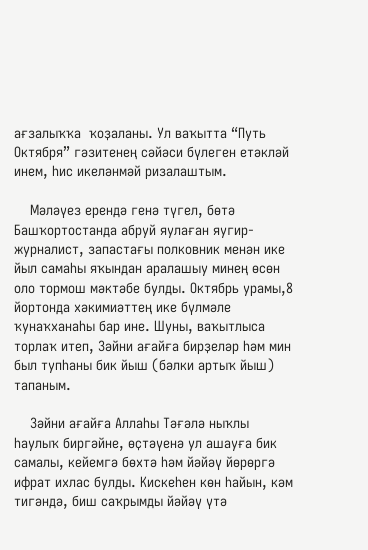ағзалыҡҡа  ҡоҙаланы. Ул ваҡытта “Путь Октября” гәзитенең сәйәси бүлеген етәкләй инем, һис икеләнмәй ризалаштым.

    Мәләүез ерендә генә түгел, бөтә Башҡортостанда абруй яулаған яугир-журналист, запастағы полковник менән ике йыл самаһы яҡындан аралашыу минең өсөн оло тормош мәктәбе булды. Октябрь урамы,8  йортонда хәкимиәттең ике бүлмәле ҡунаҡханаһы бар ине. Шуны, ваҡытлыса торлаҡ итеп, Зәйни ағайға бирҙеләр һәм мин был тупһаны бик йыш (бәлки артыҡ йыш) тапаным.

    Зәйни ағайға Аллаһы Тәғәлә ныҡлы һаулыҡ биргәйне, өҫтәүенә ул ашауға бик самалы, кейемгә бөхтә һәм йәйәү йөрөргә ифрат ихлас булды. Кискеһен көн һайын, кәм тигәндә, биш саҡрымды йәйәү үтә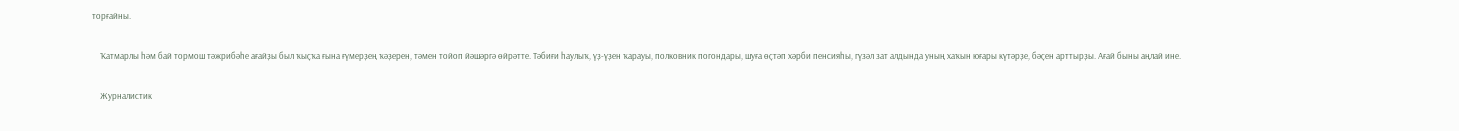торғайны.

    Ҡатмарлы һәм бай тормош тәжрибәһе ағайҙы был ҡыҫҡа ғына ғүмерҙең ҡәҙерен, тәмен тойоп йәшәргә өйрәтте. Тәбиғи һаулыҡ, үҙ-үҙен ҡарауы, полковник погондары, шуға өҫтәп хәрби пенсияһы, гүзәл зат алдында уның хаҡын юғары күтәрҙе, бәҫен арттырҙы. Ағай быны аңлай ине.

    Журналистик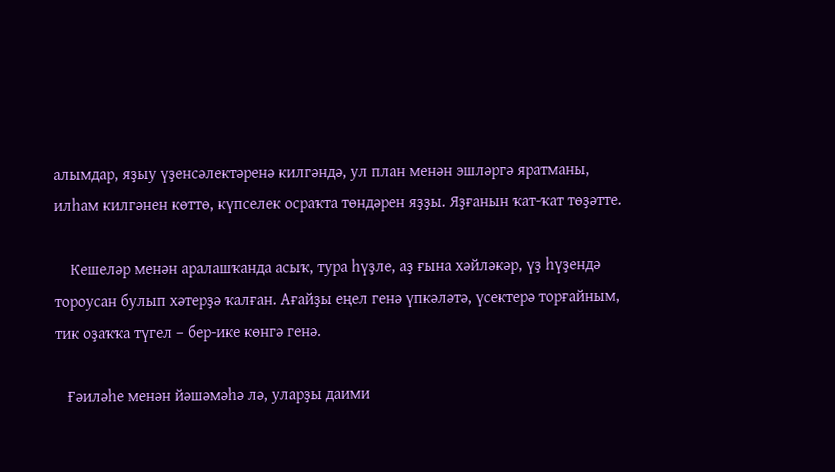алымдар, яҙыу үҙенсәлектәренә килгәндә, ул план менән эшләргә яратманы, илһам килгәнен көттө, күпселек осраҡта төндәрен яҙҙы. Яҙғанын ҡат-ҡат төҙәтте.

    Кешеләр менән аралашҡанда асыҡ, тура һүҙле, аҙ ғына хәйләкәр, үҙ һүҙендә тороусан булып хәтерҙә ҡалған. Ағайҙы еңел генә үпкәләтә, үсектерә торғайным, тик оҙаҡҡа түгел – бер-ике көнгә генә.

   Ғәиләһе менән йәшәмәһә лә, уларҙы даими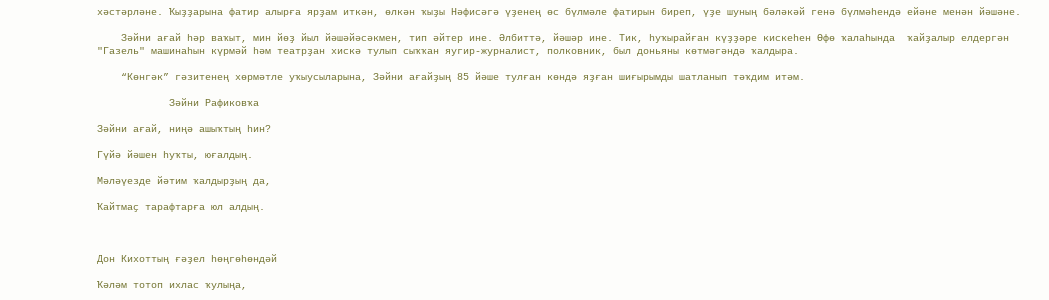хәстәрләне. Ҡыҙҙарына фатир алырға ярҙам иткән, өлкән ҡыҙы Нәфисәгә үҙенең өс бүлмәле фатирын биреп, үҙе шуның бәләкәй генә бүлмәһендә ейәне менән йәшәне.

    Зәйни ағай һәр ваҡыт, мин йөҙ йыл йәшәйәсәкмен, тип әйтер ине. Әлбиттә, йәшәр ине. Тик, һуҡырайған күҙҙәре кискеһен Өфө ҡалаһында  ҡайҙалыр елдергән "Газель" машинаһын күрмәй һәм театрҙан хискә тулып сыҡҡан яугир-журналист, полковник, был доньяны көтмәгәндә ҡалдыра.

    “Көнгәк” гәзитенең хөрмәтле уҡыусыларына, Зәйни ағайҙың 85 йәше тулған көндә яҙған шиғырымды шатланып тәҡдим итәм.

            Зәйни Рафиковҡа

Зәйни ағай, ниңә ашыҡтың һин?

Гүйә йәшен һуҡты, юғалдың.

Мәләүезде йәтим ҡалдырҙың да,

Ҡайтмаҫ тарафтарға юл алдың.



Дон Кихоттың ғәҙел һөңгөһөндәй

Ҡәләм тотоп ихлас ҡулыңа,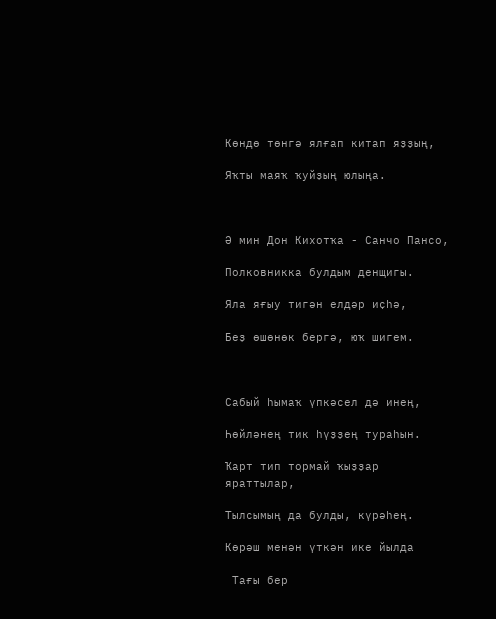Көндө төнгә ялғап китап яҙҙың,

Яҡты маяҡ ҡуйҙың юлыңа.



Ә мин Дон Кихотҡа - Санчо Пансо,

Полковникка булдым денщигы.

Яла яғыу тигән елдәр иҫһә,

Беҙ өшөнөк бергә, юҡ шигем.



Сабый һымаҡ үпкәсел дә инең,

Һөйләнең тик һүҙҙең тураһын.

Ҡарт тип тормай ҡыҙҙар яраттылар,

Тылсымың да булды, күрәһең.

Көрәш менән үткән ике йылда

 Тағы бер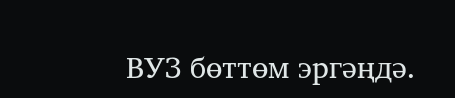ВУЗ бөттөм эргәңдә.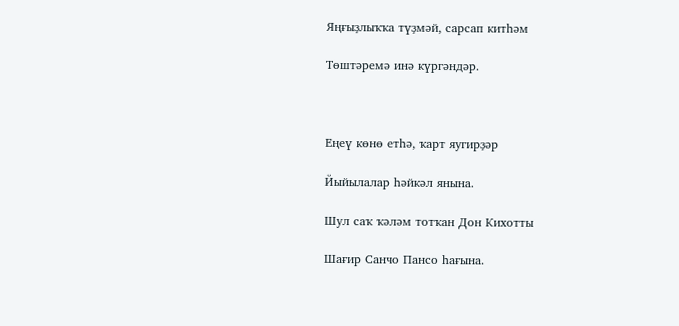Яңғыҙлыҡҡа түҙмәй, сарсап китһәм

Төштәремә инә күргәндәр.



Еңеү көнө етһә, ҡарт яугирҙәр

Йыйылалар һәйкәл янына.

Шул саҡ ҡәләм тотҡан Дон Кихотты

Шағир Санчо Пансо һағына.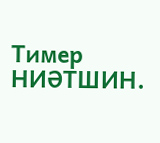Тимер НИӘТШИН.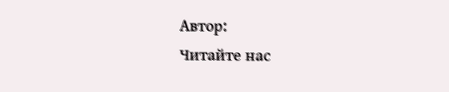Автор:
Читайте нас